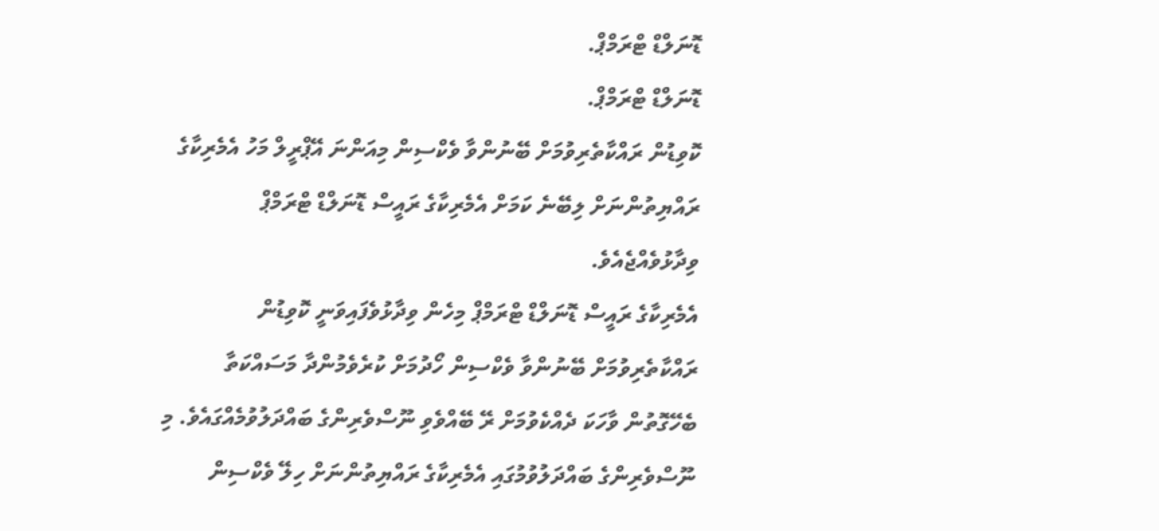ޑޮނަލްޑް ޓްރަމްޕް.
ޑޮނަލްޑް ޓްރަމްޕް.
ކޮވިޑުން ރައްކާތެރިވުމަށް ބޭނުންވާ ވެކްސިން މިއަންނަ އޭޕްރީލް މަހު އެމެރިކާގެ ރައްޔިތުންނަށް ލިބޭނެ ކަމަށް އެމެރިކާގެ ރައީސް ޑޮނަލްޑް ޓްރަމްޕް ވިދާޅުވެއްޖެއެވެ.
އެމެރިކާގެ ރައީސް ޑޮނަލްޑް ޓްރަމްޕް މިހެން ވިދާޅުވެފައިވަނީ ކޮވިޑުން ރައްކާތެރިވުމަށް ބޭނުންވާ ވެކްސިން ހޯދުމަށް ކުރެވެމުންދާ މަސައްކަތާ ބެހޭގޮތުން ވާހަކަ ދެއްކެވުމަށް ރޭ ބޭއްވެވި ނޫސްވެރިންގެ ބައްދަލުވުމެއްގައެވެ. މި ނޫސްވެރިންގެ ބައްދަލުވުމުގައި އެމެރިކާގެ ރައްޔިތުންނަށް ހިލޭ ވެކްސިން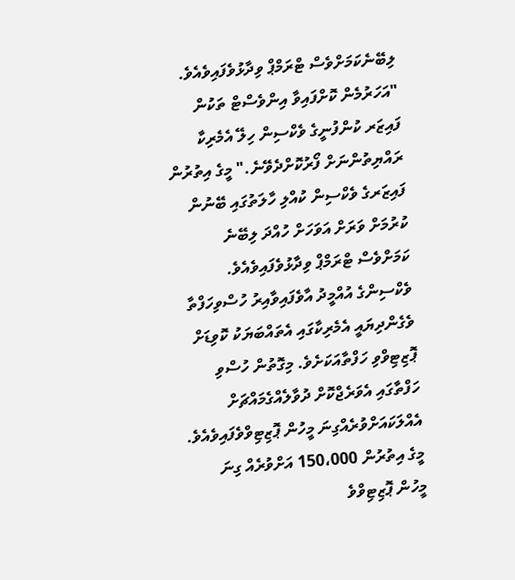ލިބޭނެކަމަށްވެސް ޓްރަމްޕް ވިދާޅުވެފައިވެއެވެ.
"އަހަރުމެން ކޮށްފައިވާ އިންވެސްޓް ތަކުން ފައިޒަރ ކުންފުނީގެ ވެކްސިން ހިލޭ އެމެރިކާ ރައްޔިތުންނަށް ފޯރުކޮށްދެވޭނެ." މީގެ އިތުރުން ފައިޒަރގެ ވެކްސިން ކުއްލި ހާލަތުގައި ބޭނުން ކުރުމަށް ވަރަށް އަވަހަށް ހުއްދަ ލިބޭނެ ކަމަށްވެސް ޓްރަމްޕް ވިދާޅުވެފައިވެއެވެ.
ވެކްސިންގެ އުއްމީދު އާވެފައިވާއިރު ހުސްވިހަފްތާ ވެގެންދިޔައީ އެމެރިކާގައި އެތައްބަޔަކު ކޮވިޑަށް ޕޮޒިޓިވްވި ހަފްތާއަކަށެވެ. މިގޮތުން ހުސްވި ހަފްތާގައި އެވަރެޖްކޮށް ދުވާލެއްގެމައްޗަށް އެއްލަކައަށްވުރެއްގިނަ މީހުން ޕޮޒިޓިވްވެފައިވެއެވެ. މީގެ އިތުރުން 150،000 އަށްވުރެއް ގިނަ މީހުން ޕޮޒިޓިވްވެ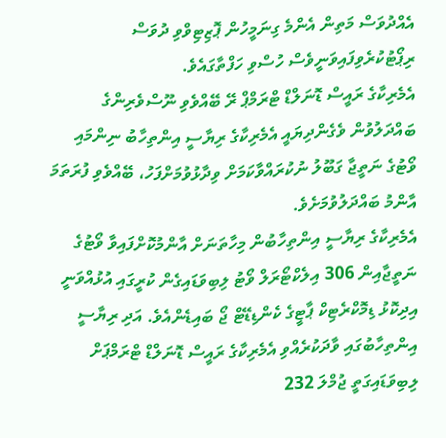އެއްދުވަސް މަތިން އެންމެ ގިނަމީހުން ޕޮޒިޓިވްވި ދުވަސް ރިޕޯޓުކުރެވިފައިވަނީވެސް ހުސްވި ހަފްތާގައެވެ.
އެމެރިކާގެ ރައީސް ޑޮނަލްޑް ޓްރަމްޕް ރޭ ބޭއްވެވި ނޫސްވެރިންގެ ބައްދަލުވުން ވެގެންދިޔައީ އެމެރިކާގެ ރިޔާސީ އިންތިހާބު ނިންމައި ވޯޓުގެ ނަތީޖާ ގަބޫލު ނުކުރައްވާކަމަށް ވިދާޅުވުމަށްފަހު، ބޭއްވެވި ފުރަތަމަ އާންމު ބައްދަލުވުމަށެވެ.
އެމެރިކާގެ ރިޔާސީ އިންތިހާބުން މިހާތަނަށް އާންމުކޮށްފައިވާ ވޯޓުގެ ނަތީޖާއިން 306 އިލެކްޓޯރަލް ވޯޓު ލިބިވަޑައިގެން ކުރީގައި އުޅުއްވަނީ އިދިކޮޅު ޑިމޮކްރެޓިކް ޕާޓީގެ ކެންޑިޑޭޓް ޖޯ ބައިޑެންއެވެ. އަދި ރިޔާސީ އިންތިހާބުގައި ވާދަކުރެއްވި އެމެރިކާގެ ރައީސް ޑޮނަލްޑް ޓްރަމްޕަށް ލިބިވަޑައިގަތީ ޖުމްލަ 232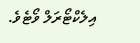އިލެކްޓޯރަލް ވޯޓެވެ.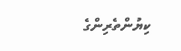ކިޔުންތެރިންގެ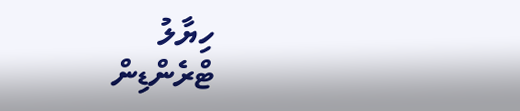ހިޔާލު
ޓްރެންޑިން